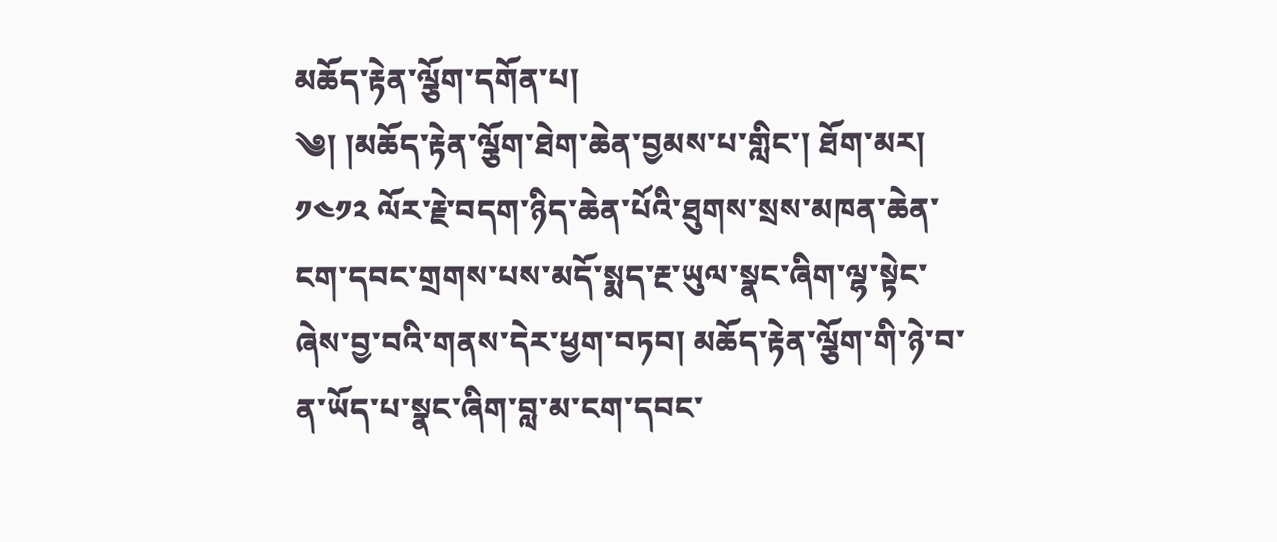མཆོད་རྟེན་ལྕོག་དགོན་པ།
༄། །མཆོད་རྟེན་ལྕོག་ཐེག་ཆེན་བྱམས་པ་གླིང་། ཐོག་མར། ༡༤༡༢ ལོར་རྗེ་བདག་ཉིད་ཆེན་པོའི་ཐུགས་སྲས་མཁན་ཆེན་ངག་དབང་གྲགས་པས་མདོ་སྨད་རྔ་ཡུལ་སྣང་ཞིག་ལྷ་སྟེང་ཞེས་བྱ་བའི་གནས་དེར་ཕྱག་བཏབ། མཆོད་རྟེན་ལྕོག་གི་ཉེ་བ་ན་ཡོད་པ་སྣང་ཞིག་བླ་མ་ངག་དབང་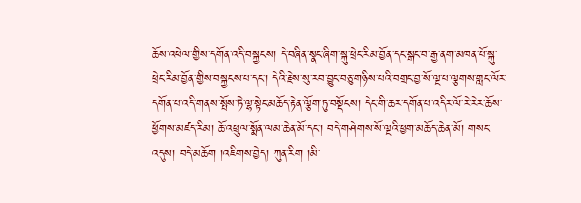ཆོས་འཕེལ་གྱིས་དགོན་འདི་བསྐྱངས། དེ་བཞིན་སྣང་ཞིག་སྐུ་ཕྲེང་རིམ་བྱོན་དང་སྒང་བ་རྒྱ་ནག་མཁན་པོ་སྐུ་ཕྲེང་རིམ་བྱོན་གྱིས་བསྐྱངས་པ་དང་། དེའི་རྗེས་སུ་རབ་བྱུང་བཅུ་གཉིས་པའི་བགྲང་བྱ་སོ་ལྔ་པ་ལྕགས་གླང་ལོར་དགོན་པ་འདི་གནས་སྤོས་ཏེ་ལྷ་སྟེང་མཆོད་རྟེན་ལྕོག་ཏུ་བསྡོངས། དེང་གི་ཆར་དགོན་པ་འདིར་ལོ་རེ་རེར་ཆོས་ཕྱོགས་མཛད་རིམ། ཆོ་འཕྲུལ་སྨོན་ལམ་ཆེན་མོ་དང་། བདེ་གཤེགས་སོ་ལྔའི་ཕྱག་མཆོད་ཆེན་མོ། གསང་འདུས། བདེ་མཆོག །འཇིགས་བྱེད། ཀུན་རིག །མི་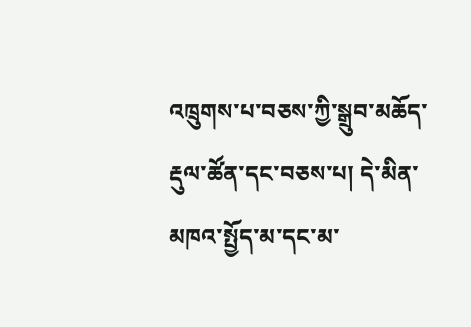འཁྲུགས་པ་བཅས་ཀྱི་སྒྲུབ་མཆོད་རྡུལ་ཚོན་དང་བཅས་པ། དེ་མིན་མཁའ་སྤྱོད་མ་དང་མ་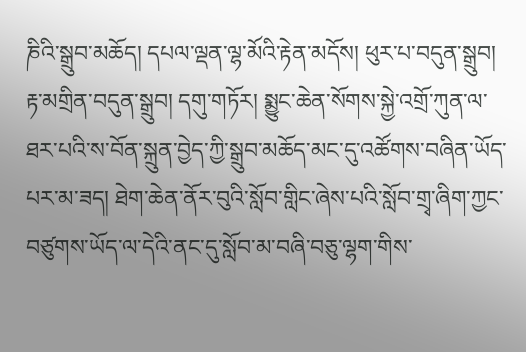ཎིའི་སྒྲུབ་མཆོད། དཔལ་ལྡན་ལྷ་མོའི་རྟེན་མདོས། ཕུར་པ་བདུན་སྒྲུབ། རྟ་མགྲིན་བདུན་སྒྲུབ། དགུ་གཏོར། སྨྱུང་ཆེན་སོགས་སྐྱེ་འགྲོ་ཀུན་ལ་ཐར་པའི་ས་བོན་སྐྲུན་བྱེད་ཀྱི་སྒྲུབ་མཆོད་མང་དུ་འཚོགས་བཞིན་ཡོད་པར་མ་ཟད། ཐེག་ཆེན་ནོར་བུའི་སློབ་གླིང་ཞེས་པའི་སློབ་གྲྭ་ཞིག་ཀྱང་བཙུགས་ཡོད་ལ་དེའི་ནང་དུ་སློབ་མ་བཞི་བཅུ་ལྷག་གིས་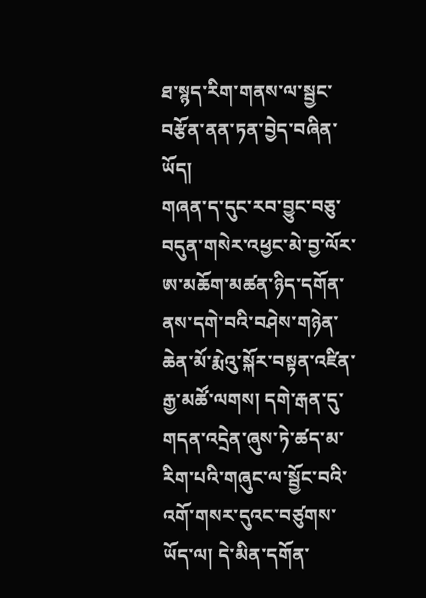ཐ་སྙད་རིག་གནས་ལ་སྦྱང་བརྩོན་ནན་ཏན་བྱེད་བཞིན་ཡོད།
གཞན་ད་དུང་རབ་བྱུང་བཅུ་བདུན་གསེར་འཕྱང་མེ་བྱ་ལོར་ཨ་མཆོག་མཚན་ཉིད་དགོན་ནས་དགེ་བའི་བཤེས་གཉེན་ཆེན་མོ་རྨེའུ་སྐོར་བསྟན་འཛིན་རྒྱ་མཚོ་ལགས། དགེ་རྒན་དུ་གདན་འདྲེན་ཞུས་ཏེ་ཚད་མ་རིག་པའི་གཞུང་ལ་སྦྱོང་བའི་འགོ་གསར་དུའང་བཙུགས་ཡོད་ལ། དེ་མིན་དགོན་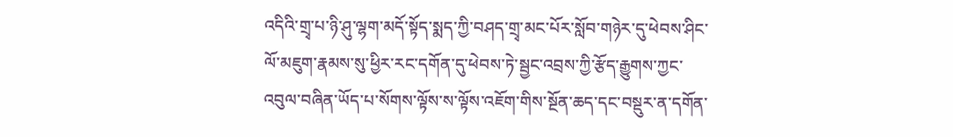འདིའི་གྲྭ་པ་ཉི་ཤུ་ལྷག་མདོ་སྟོད་སྨད་ཀྱི་བཤད་གྲྭ་མང་པོར་སློབ་གཉེར་དུ་ཕེབས་ཤིང་ལོ་མཇུག་རྣམས་སུ་ཕྱིར་རང་དགོན་དུ་ཕེབས་ཏེ་སྦྱང་འབྲས་ཀྱི་རྩོད་རྒྱུགས་ཀྱང་འབུལ་བཞིན་ཡོད་པ་སོགས་ལྟོས་ས་ལྟོས་འཇོག་གིས་སྔོན་ཆད་དང་བསྡུར་ན་དགོན་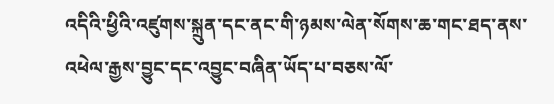འདིའི་ཕྱིའི་འཛུགས་སྐྲུན་དང་ནང་གི་ཉམས་ལེན་སོགས་ཆ་གང་ཐད་ནས་འཕེལ་རྒྱས་བྱུང་དང་འབྱུང་བཞིན་ཡོད་པ་བཅས་ལོ་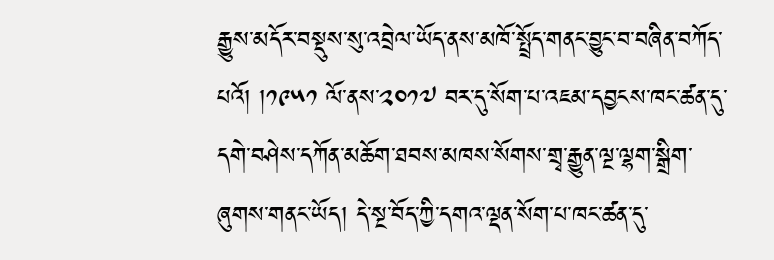རྒྱུས་མདོར་བསྡུས་སུ་འབྲེལ་ཡོད་ནས་མཁོ་སྤྲོད་གནང་བྱུང་བ་བཞིན་བཀོད་པའོ། །༡༩༥༡ ལོ་ནས་༢༠༡༧ བར་དུ་སོག་པ་འཇམ་དབྱངས་ཁང་ཚན་དུ་དགེ་བཤེས་དཀོན་མཆོག་ཐབས་མཁས་སོགས་གྲྭ་རྒྱུན་ལྔ་ལྷག་སྒྲིག་ཞུགས་གནང་ཡོད། དེ་སྔ་བོད་ཀྱི་དགའ་ལྡན་སོག་པ་ཁང་ཚན་དུ་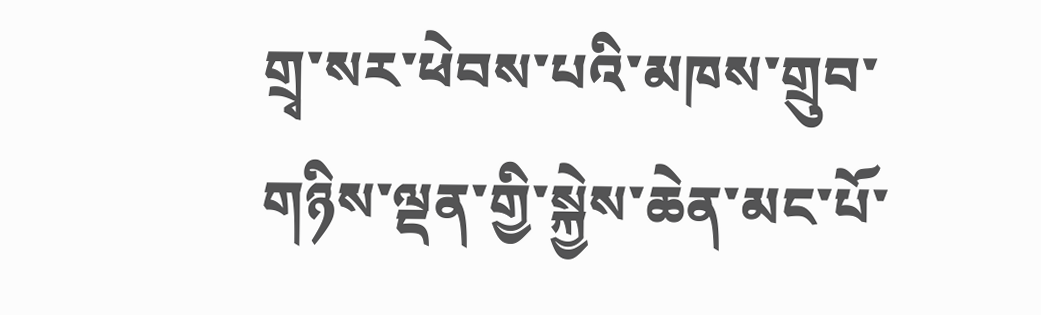གྲྭ་སར་ཕེབས་པའི་མཁས་གྲུབ་གཉིས་ལྡན་གྱི་སྐྱེས་ཆེན་མང་པོ་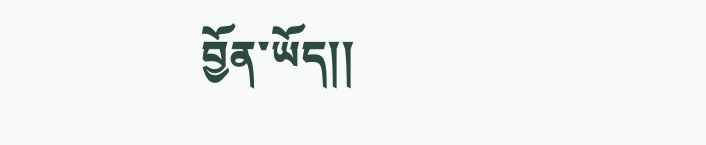བྱོན་ཡོད།།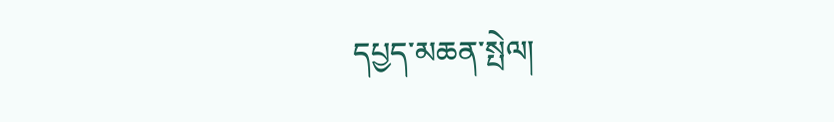དཔྱད་མཆན་སྤེལ།